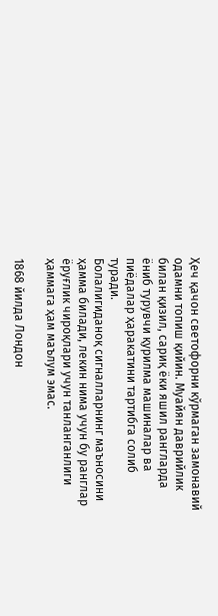Ҳеч қачон светофорни кўрмаган замонавий одамни топиш қийин. Муайян даврийлик билан қизил, сариқ ёки яшил рангларда ёниб турувчи қурилма машиналар ва пиёдалар ҳаракатини тартибга солиб туради.
Болалигиданоқ сигналларнинг маъносини ҳамма билади, лекин нима учун бу ранглар ёруғлик чироқлари учун танланганлиги ҳаммага ҳам маълум эмас.

1868 йилда Лондон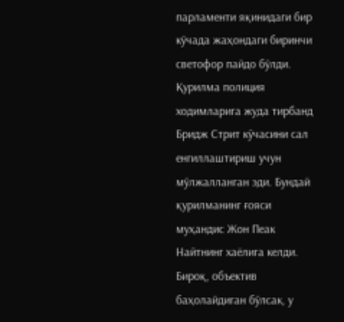парламенти яқинидаги бир кўчада жаҳондаги биринчи светофор пайдо бўлди. Қурилма полиция ходимларига жуда тирбанд Бридж Стрит кўчасини сал енгиллаштириш учун мўлжалланган эди. Бундай қурилманинг ғояси муҳандис Жон Пеак Найтнинг хаёлига келди. Бироқ, объектив баҳолайдиган бўлсак, у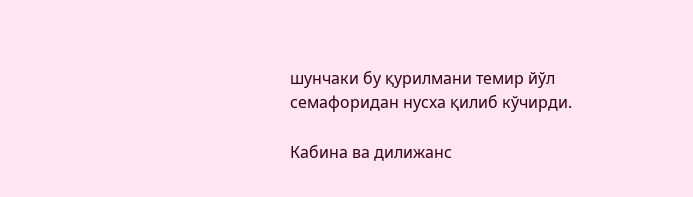шунчаки бу қурилмани темир йўл семафоридан нусха қилиб кўчирди.

Кабина ва дилижанс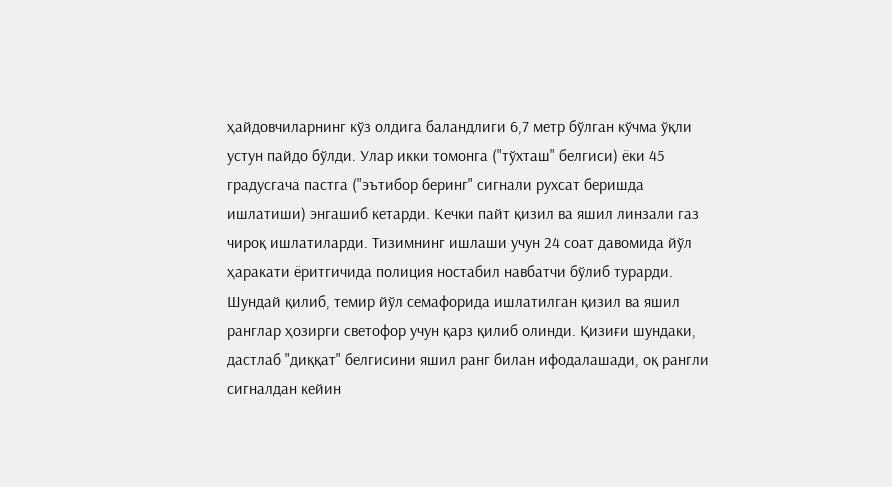ҳайдовчиларнинг кўз олдига баландлиги 6,7 метр бўлган кўчма ўқли устун пайдо бўлди. Улар икки томонга ("тўхташ" белгиси) ёки 45 градусгача пастга ("эътибор беринг" сигнали рухсат беришда ишлатиши) энгашиб кетарди. Кечки пайт қизил ва яшил линзали газ чироқ ишлатиларди. Тизимнинг ишлаши учун 24 соат давомида йўл ҳаракати ёритгичида полиция ностабил навбатчи бўлиб турарди.
Шундай қилиб, темир йўл семафорида ишлатилган қизил ва яшил ранглар ҳозирги светофор учун қарз қилиб олинди. Қизиғи шундаки, дастлаб "диққат" белгисини яшил ранг билан ифодалашади, оқ рангли сигналдан кейин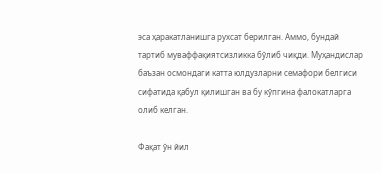эса ҳаракатланишга рухсат берилган. Аммо, бундай тартиб муваффақиятсизликка бўлиб чиқди. Муҳандислар баъзан осмондаги катта юлдузларни семафори белгиси сифатида қабул қилишган ва бу кўпгина фалокатларга олиб келган.

Фақат ўн йил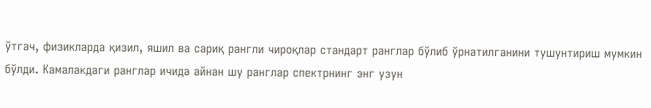ўтгач, физикларда қизил, яшил ва сариқ рангли чироқлар стандарт ранглар бўлиб ўрнатилганини тушунтириш мумкин бўлди. Камалакдаги ранглар ичида айнан шу ранглар спектрнинг энг узун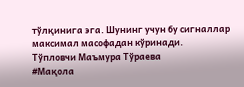тўлқинига эга. Шунинг учун бу сигналлар максимал масофадан кўринади.
Тўпловчи Маъмура Тўраева
#Мақола